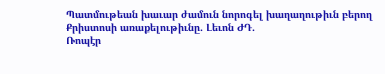Պատմութեան խաւար ժամուն նորոգել խաղաղութիւն բերող Քրիստոսի առաքելութիւնը. Լեւոն ԺԴ.
Ռոպէր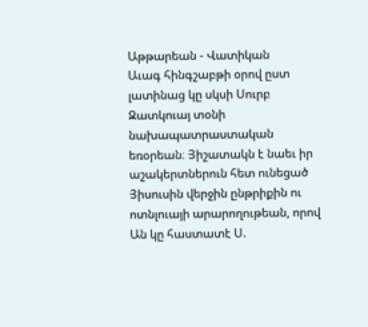Աթթարեան - Վատիկան
Աւագ հինգշաբթի օրով ըստ լատինաց կը սկսի Սուրբ Զատկուայ տօնի նախապատրաստական եռօրեան։ Յիշատակն է նաեւ իր աշակերտներուն հետ ունեցած Յիսուսին վերջին ընթրիքին ու ոտնլուայի արարողութեան, որով Ան կը հաստատէ Ս.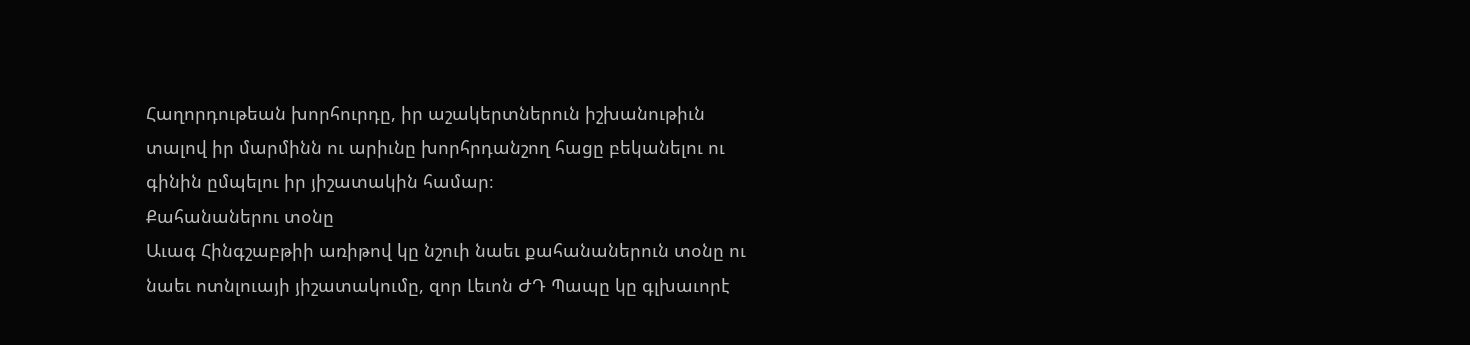Հաղորդութեան խորհուրդը, իր աշակերտներուն իշխանութիւն տալով իր մարմինն ու արիւնը խորհրդանշող հացը բեկանելու ու գինին ըմպելու իր յիշատակին համար։
Քահանաներու տօնը
Աւագ Հինգշաբթիի առիթով կը նշուի նաեւ քահանաներուն տօնը ու նաեւ ոտնլուայի յիշատակումը, զոր Լեւոն ԺԴ Պապը կը գլխաւորէ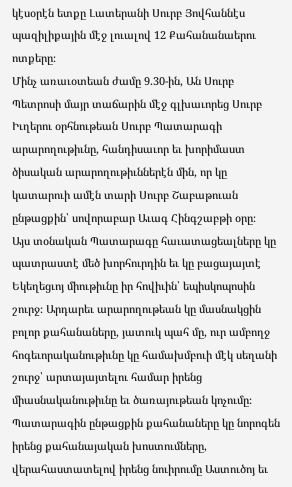կէսօրէն ետքը Լատերանի Սուրբ Յովհաննէս պազիլիքային մէջ լուալով 12 Քահանանաերու ոտքերը։
Մինչ առաւօտեան ժամը 9.30-ին, Ան Սուրբ Պետրոսի մայր տաճարին մէջ գլխաւորեց Սուրբ Իւղերու օրհնութեան Սուրբ Պատարագի արարողութիւնը, հանդիսաւոր եւ խորիմաստ ծիսական արարողութիւններէն մին, որ կը կատարուի ամէն տարի Սուրբ Շաբաթուան ընթացքին՝ սովորաբար Աւագ Հինգշաբթի օրը։
Այս տօնական Պատարագը հաւատացեալները կը պատրաստէ մեծ խորհուրդին եւ կը բացայայտէ Եկեղեցւոյ միութիւնը իր հովիւին՝ եպիսկոպոսին շուրջ։ Արդարեւ արարողութեան կը մասնակցին բոլոր քահանաները, յատուկ պահ մը, ուր ամբողջ հոգեւորականութիւնը կը համախմբուի մէկ սեղանի շուրջ՝ արտայայտելու համար իրենց միասնականութիւնը եւ ծառայութեան կոչումը։
Պատարագին ընթացքին քահանաները կը նորոգեն իրենց քահանայական խոստումները, վերահաստատելով իրենց նուիրումը Աստուծոյ եւ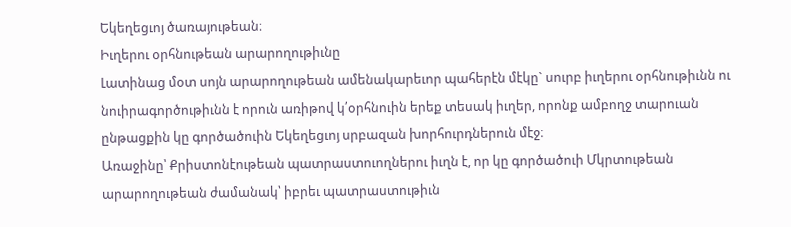Եկեղեցւոյ ծառայութեան։
Իւղերու օրհնութեան արարողութիւնը
Լատինաց մօտ սոյն արարողութեան ամենակարեւոր պահերէն մէկը` սուրբ իւղերու օրհնութիւնն ու նուիրագործութիւնն է որուն առիթով կ՛օրհնուին երեք տեսակ իւղեր, որոնք ամբողջ տարուան ընթացքին կը գործածուին Եկեղեցւոյ սրբազան խորհուրդներուն մէջ։
Առաջինը՝ Քրիստոնէութեան պատրաստուողներու իւղն է, որ կը գործածուի Մկրտութեան արարողութեան ժամանակ՝ իբրեւ պատրաստութիւն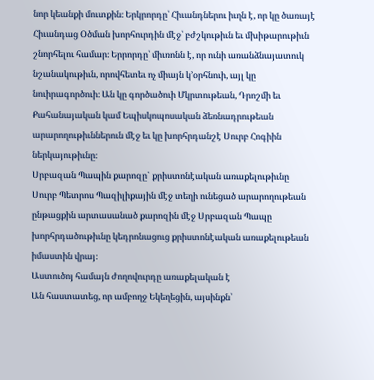նոր կեանքի մուտքին։ Երկրորդը՝ Հիւանդներու իւղն է, որ կը ծառայէ Հիւանդաց Օծման խորհուրդին մէջ՝ բժշկութիւն եւ մխիթարութիւն շնորհելու համար։ Երրորդը՝ միւռոնն է, որ ունի առանձնայատուկ նշանակութիւն, որովհետեւ ոչ միայն կ’օրհնուի, այլ կը նուիրագործուի։ Ան կը գործածուի Մկրտութեան, Դրոշմի եւ Քահանայական կամ Եպիսկոպոսական ձեռնադրութեան արարողութիւններուն մէջ եւ կը խորհրդանշէ Սուրբ Հոգիին ներկայութիւնը։
Սրբազան Պապին քարոզը` քրիստոնէական առաքելութիւնը
Սուրբ Պետրոս Պազիլիքային մէջ տեղի ունեցած արարողութեան ընթացքին արտասանած քարոզին մէջ Սրբազան Պապը խորհրդածութիւնը կեդրոնացուց քրիստոնէական առաքելութեան իմաստին վրայ։
Աստուծոյ համայն ժողովուրդը առաքելական է
Ան հաստատեց, որ ամբողջ Եկեղեցին, այսինքն՝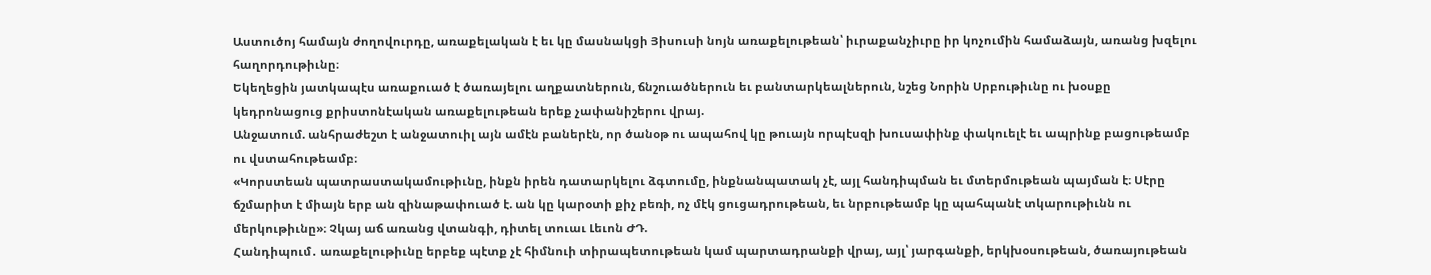Աստուծոյ համայն ժողովուրդը, առաքելական է եւ կը մասնակցի Յիսուսի նոյն առաքելութեան՝ իւրաքանչիւրը իր կոչումին համաձայն, առանց խզելու հաղորդութիւնը։
Եկեղեցին յատկապէս առաքուած է ծառայելու աղքատներուն, ճնշուածներուն եւ բանտարկեալներուն, նշեց Նորին Սրբութիւնը ու խօսքը կեդրոնացուց քրիստոնէական առաքելութեան երեք չափանիշերու վրայ.
Անջատում. անհրաժեշտ է անջատուիլ այն ամէն բաներէն, որ ծանօթ ու ապահով կը թուայն որպէսզի խուսափինք փակուելէ եւ ապրինք բացութեամբ ու վստահութեամբ։
«Կորստեան պատրաստակամութիւնը, ինքն իրեն դատարկելու ձգտումը, ինքնանպատակ չէ, այլ հանդիպման եւ մտերմութեան պայման է։ Սէրը ճշմարիտ է միայն երբ ան զինաթափուած է. ան կը կարօտի քիչ բեռի, ոչ մէկ ցուցադրութեան, եւ նրբութեամբ կը պահպանէ տկարութիւնն ու մերկութիւնը»։ Չկայ աճ առանց վտանգի, դիտել տուաւ Լեւոն ԺԴ.
Հանդիպում․ առաքելութիւնը երբեք պէտք չէ հիմնուի տիրապետութեան կամ պարտադրանքի վրայ, այլ՝ յարգանքի, երկխօսութեան, ծառայութեան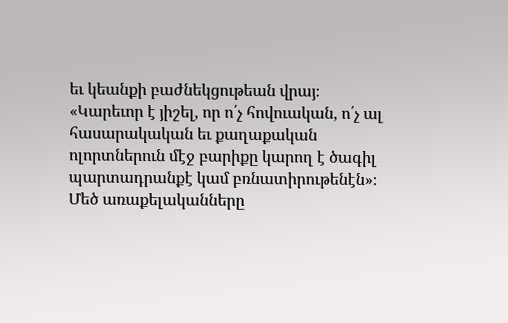եւ կեանքի բաժնեկցութեան վրայ։
«Կարեւոր է յիշել, որ ո՛չ հովուական, ո՛չ ալ հասարակական եւ քաղաքական ոլորտներուն մէջ բարիքը կարող է ծագիլ պարտադրանքէ կամ բռնատիրութենէն»։ Մեծ առաքելականները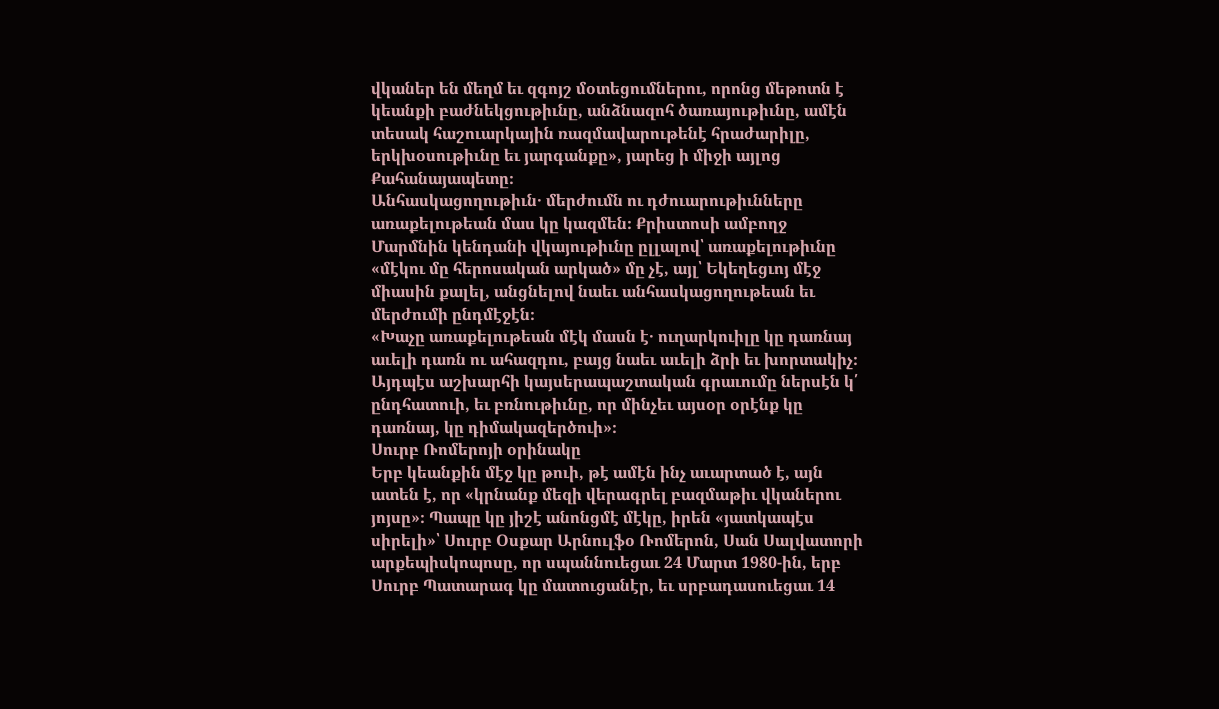վկաներ են մեղմ եւ զգոյշ մօտեցումներու, որոնց մեթոտն է կեանքի բաժնեկցութիւնը, անձնազոհ ծառայութիւնը, ամէն տեսակ հաշուարկային ռազմավարութենէ հրաժարիլը, երկխօսութիւնը եւ յարգանքը», յարեց ի միջի այլոց Քահանայապետը։
Անհասկացողութիւն․ մերժումն ու դժուարութիւնները առաքելութեան մաս կը կազմեն։ Քրիստոսի ամբողջ Մարմնին կենդանի վկայութիւնը ըլլալով՝ առաքելութիւնը «մէկու մը հերոսական արկած» մը չէ, այլ՝ Եկեղեցւոյ մէջ միասին քալել, անցնելով նաեւ անհասկացողութեան եւ մերժումի ընդմէջէն։
«Խաչը առաքելութեան մէկ մասն է․ ուղարկուիլը կը դառնայ աւելի դառն ու ահազդու, բայց նաեւ աւելի ձրի եւ խորտակիչ։ Այդպէս աշխարհի կայսերապաշտական գրաւումը ներսէն կ՛ ընդհատուի, եւ բռնութիւնը, որ մինչեւ այսօր օրէնք կը դառնայ, կը դիմակազերծուի»։
Սուրբ Ռոմերոյի օրինակը
Երբ կեանքին մէջ կը թուի, թէ ամէն ինչ աւարտած է, այն ատեն է, որ «կրնանք մեզի վերագրել բազմաթիւ վկաներու յոյսը»։ Պապը կը յիշէ անոնցմէ մէկը, իրեն «յատկապէս սիրելի»՝ Սուրբ Օսքար Արնուլֆօ Ռոմերոն, Սան Սալվատորի արքեպիսկոպոսը, որ սպաննուեցաւ 24 Մարտ 1980-ին, երբ Սուրբ Պատարագ կը մատուցանէր, եւ սրբադասուեցաւ 14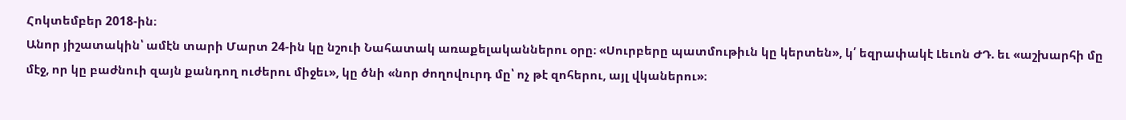Հոկտեմբեր 2018-ին։
Անոր յիշատակին՝ ամէն տարի Մարտ 24-ին կը նշուի Նահատակ առաքելականներու օրը։ «Սուրբերը պատմութիւն կը կերտեն», կ՛ եզրափակէ Լեւոն ԺԴ. եւ «աշխարհի մը մէջ, որ կը բաժնուի զայն քանդող ուժերու միջեւ», կը ծնի «նոր ժողովուրդ մը՝ ոչ թէ զոհերու, այլ վկաներու»։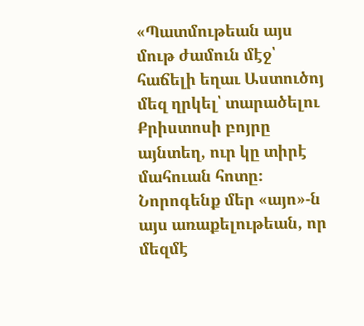«Պատմութեան այս մութ ժամուն մէջ՝ հաճելի եղաւ Աստուծոյ մեզ ղրկել՝ տարածելու Քրիստոսի բոյրը այնտեղ, ուր կը տիրէ մահուան հոտը։ Նորոգենք մեր «այո»-ն այս առաքելութեան, որ մեզմէ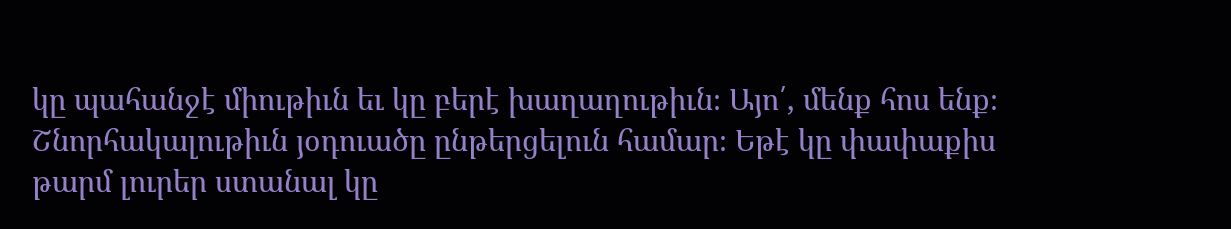կը պահանջէ միութիւն եւ կը բերէ խաղաղութիւն։ Այո՛, մենք հոս ենք։
Շնորհակալութիւն յօդուածը ընթերցելուն համար։ Եթէ կը փափաքիս թարմ լուրեր ստանալ կը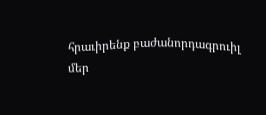հրաւիրենք բաժանորդագրուիլ մեր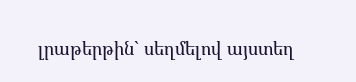լրաթերթին` սեղմելով այստեղ